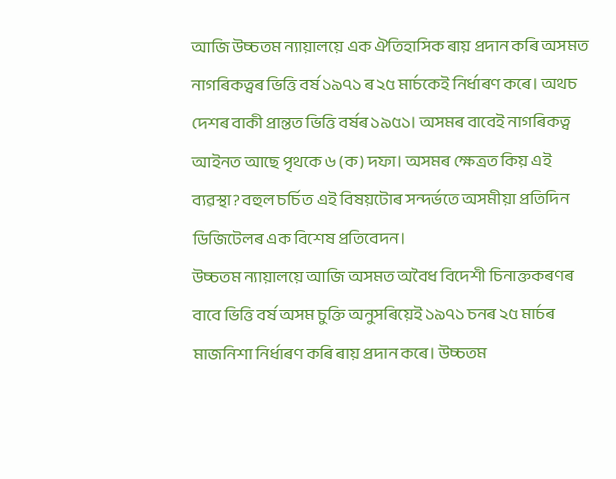আজি উচ্চতম ন্যায়ালয়ে এক ঐতিহাসিক ৰায় প্ৰদান কৰি অসমত নাগৰিকত্বৰ ভিত্তি বৰ্ষ ১৯৭১ ৰ ২৫ মাৰ্চকেই নিৰ্ধাৰণ কৰে। অথচ দেশৰ বাকী প্ৰান্তত ভিত্তি বৰ্ষৰ ১৯৫১। অসমৰ বাবেই নাগৰিকত্ব আইনত আছে পৃথকে ৬ (ক) দফা। অসমৰ ক্ষেত্ৰত কিয় এই ব্যৱস্থা? বহুল চৰ্চিত এই বিষয়টোৰ সন্দৰ্ভতে অসমীয়া প্ৰতিদিন ডিজিটেলৰ এক বিশেষ প্ৰতিবেদন।
উচ্চতম ন্যায়ালয়ে আজি অসমত অবৈধ বিদেশী চিনাক্তকৰণৰ বাবে ভিত্তি বৰ্ষ অসম চুক্তি অনুসৰিয়েই ১৯৭১ চনৰ ২৫ মাৰ্চৰ মাজনিশা নিৰ্ধাৰণ কৰি ৰায় প্ৰদান কৰে। উচ্চতম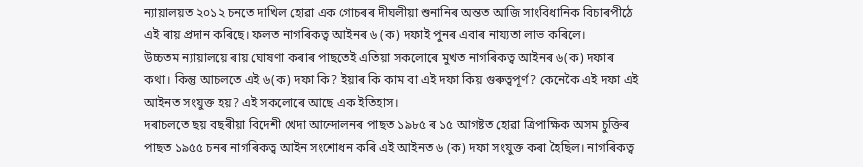ন্যায়ালয়ত ২০১২ চনতে দাখিল হোৱা এক গোচৰৰ দীঘলীয়া শুনানিৰ অন্তত আজি সাংবিধানিক বিচাৰপীঠে এই ৰায় প্ৰদান কৰিছে। ফলত নাগৰিকত্ব আইনৰ ৬ (ক) দফাই পুনৰ এবাৰ নায্যতা লাভ কৰিলে।
উচ্চতম ন্যায়ালয়ে ৰায় ঘোষণা কৰাৰ পাছতেই এতিয়া সকলোৰে মুখত নাগৰিকত্ব আইনৰ ৬(ক) দফাৰ কথা। কিন্তু আচলতে এই ৬(ক) দফা কি? ইয়াৰ কি কাম বা এই দফা কিয় গুৰুত্বপূৰ্ণ? কেনেকৈ এই দফা এই আইনত সংযুক্ত হয়? এই সকলোৰে আছে এক ইতিহাস।
দৰাচলতে ছয় বছৰীয়া বিদেশী খেদা আন্দোলনৰ পাছত ১৯৮৫ ৰ ১৫ আগষ্টত হোৱা ত্ৰিপাক্ষিক অসম চুক্তিৰ পাছত ১৯৫৫ চনৰ নাগৰিকত্ব আইন সংশোধন কৰি এই আইনত ৬ (ক) দফা সংযুক্ত কৰা হৈছিল। নাগৰিকত্ব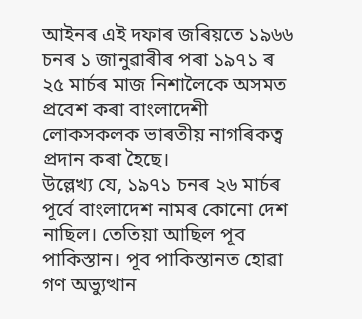আইনৰ এই দফাৰ জৰিয়তে ১৯৬৬ চনৰ ১ জানুৱাৰীৰ পৰা ১৯৭১ ৰ ২৫ মাৰ্চৰ মাজ নিশালৈকে অসমত প্ৰবেশ কৰা বাংলাদেশী লোকসকলক ভাৰতীয় নাগৰিকত্ব প্ৰদান কৰা হৈছে।
উল্লেখ্য যে, ১৯৭১ চনৰ ২৬ মাৰ্চৰ পূৰ্বে বাংলাদেশ নামৰ কোনো দেশ নাছিল। তেতিয়া আছিল পূব পাকিস্তান। পূব পাকিস্তানত হোৱা গণ অভ্যুত্থান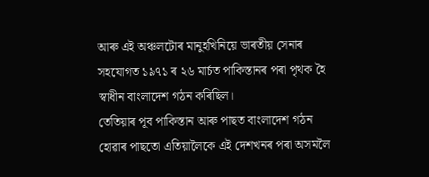আৰু এই অঞ্চলটোৰ মানুহখিনিয়ে ভাৰতীয় সেনাৰ সহযোগত ১৯৭১ ৰ ২৬ মাৰ্চত পাকিস্তানৰ পৰা পৃথক হৈ স্বাধীন বাংলাদেশ গঠন কৰিছিল।
তেতিয়াৰ পূব পাকিস্তান আৰু পাছত বাংলাদেশ গঠন হোৱাৰ পাছতো এতিয়ালৈকে এই দেশখনৰ পৰা অসমলৈ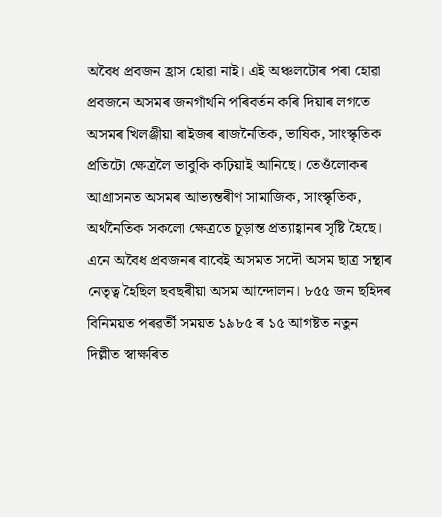অবৈধ প্ৰবজন হ্ৰাস হোৱা নাই। এই অঞ্চলটোৰ পৰা হোৱা প্ৰবজনে অসমৰ জনগাঁথনি পৰিবৰ্তন কৰি দিয়াৰ লগতে অসমৰ খিলঞ্জীয়া ৰাইজৰ ৰাজনৈতিক, ভাষিক, সাংস্কৃতিক প্ৰতিটো ক্ষেত্ৰলৈ ভাবুকি কঢ়িয়াই আনিছে। তেওঁলোকৰ আগ্ৰাসনত অসমৰ আভ্যন্তৰীণ সামাজিক, সাংস্কৃতিক, অৰ্থনৈতিক সকলো ক্ষেত্ৰতে চূড়ান্ত প্ৰত্যাহ্বানৰ সৃষ্টি হৈছে।
এনে অবৈধ প্ৰবজনৰ বাবেই অসমত সদৌ অসম ছাত্ৰ সন্থাৰ নেতৃত্ব হৈছিল ছবছৰীয়া অসম আন্দোলন। ৮৫৫ জন ছহিদৰ বিনিময়ত পৰৱৰ্তী সময়ত ১৯৮৫ ৰ ১৫ আগষ্টত নতুন দিল্লীত স্বাক্ষৰিত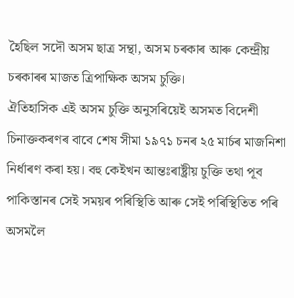হৈছিল সদৌ অসম ছাত্ৰ সন্থা, অসম চৰকাৰ আৰু কেন্দ্ৰীয় চৰকাৰৰ মাজত ত্ৰিপাক্ষিক অসম চুক্তি।
ঐতিহাসিক এই অসম চুক্তি অনুসৰিয়েই অসমত বিদেশী চিনাক্তকৰণৰ বাবে শেষ সীমা ১৯৭১ চনৰ ২৫ মাৰ্চৰ মাজনিশা নিৰ্ধাৰণ কৰা হয়। বহু কেইখন আন্তঃৰাষ্ট্ৰীয় চুক্তি তথা পূব পাকিস্তানৰ সেই সময়ৰ পৰিস্থিতি আৰু সেই পৰিস্থিতিত পৰি অসমলৈ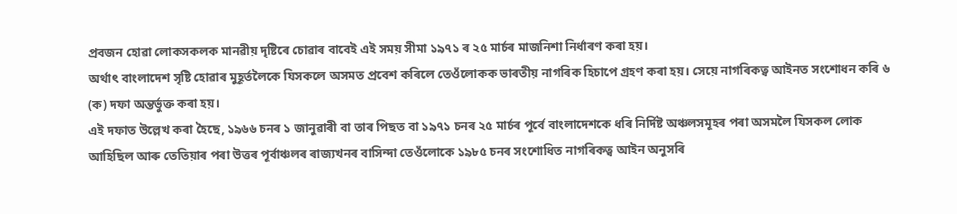প্ৰবজন হোৱা লোকসকলক মানৱীয় দৃষ্টিৰে চোৱাৰ বাবেই এই সময় সীমা ১৯৭১ ৰ ২৫ মাৰ্চৰ মাজনিশা নিৰ্ধাৰণ কৰা হয়।
অৰ্থাৎ বাংলাদেশ সৃষ্টি হোৱাৰ মুহূৰ্তলৈকে যিসকলে অসমত প্ৰবেশ কৰিলে তেওঁলোকক ভাৰতীয় নাগৰিক হিচাপে গ্ৰহণ কৰা হয়। সেয়ে নাগৰিকত্ব আইনত সংশোধন কৰি ৬ (ক) দফা অন্তৰ্ভুক্ত কৰা হয়।
এই দফাত উল্লেখ কৰা হৈছে, ১৯৬৬ চনৰ ১ জানুৱাৰী বা তাৰ পিছত বা ১৯৭১ চনৰ ২৫ মাৰ্চৰ পূৰ্বে বাংলাদেশকে ধৰি নিৰ্দিষ্ট অঞ্চলসমূহৰ পৰা অসমলৈ যিসকল লোক আহিছিল আৰু তেতিয়াৰ পৰা উত্তৰ পূৰ্বাঞ্চলৰ ৰাজ্যখনৰ বাসিন্দা তেওঁলোকে ১৯৮৫ চনৰ সংশোধিত নাগৰিকত্ব আইন অনুসৰি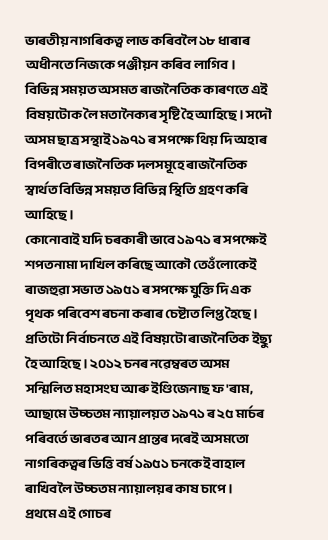ভাৰতীয় নাগৰিকত্ব লাভ কৰিবলৈ ১৮ ধাৰাৰ অধীনতে নিজকে পঞ্জীয়ন কৰিব লাগিব।
বিভিন্ন সময়ত অসমত ৰাজনৈতিক কাৰণতে এই বিষয়টোক লৈ মতানৈক্যৰ সৃষ্টি হৈ আহিছে। সদৌ অসম ছাত্ৰ সন্থাই ১৯৭১ ৰ সপক্ষে থিয় দি অহাৰ বিপৰীতে ৰাজনৈতিক দলসমূহে ৰাজনৈতিক স্বাৰ্থত বিভিন্ন সময়ত বিভিন্ন স্থিতি গ্ৰহণ কৰি আহিছে।
কোনোবাই যদি চৰকাৰী ভাবে ১৯৭১ ৰ সপক্ষেই শপতনামা দাখিল কৰিছে আকৌ তেওঁলোকেই ৰাজহুৱা সভাত ১৯৫১ ৰ সপক্ষে যুক্তি দি এক পৃথক পৰিবেশ ৰচনা কৰাৰ চেষ্টাত লিপ্ত হৈছে।
প্ৰতিটো নিৰ্বাচনতে এই বিষয়টো ৰাজনৈতিক ইছ্যু হৈ আহিছে। ২০১২ চনৰ নৱেম্বৰত অসম সন্মিলিত মহাসংঘ আৰু ইণ্ডিজেনাছ ফ'ৰাম, আছামে উচ্চতম ন্যায়ালয়ত ১৯৭১ ৰ ২৫ মাৰ্চৰ পৰিবৰ্তে ভাৰতৰ আন প্ৰান্তৰ দৰেই অসমতো নাগৰিকত্বৰ ভিত্তি বৰ্ষ ১৯৫১ চনকেই বাহাল ৰাখিবলৈ উচ্চতম ন্যায়ালয়ৰ কাষ চাপে।
প্ৰথমে এই গোচৰ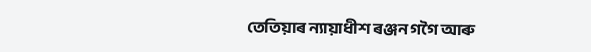তেতিয়াৰ ন্যায়াধীশ ৰঞ্জন গগৈ আৰু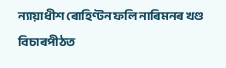ন্যায়াধীশ ৰোহিণ্টন ফলি নাৰিমনৰ খণ্ড বিচাৰপীঠত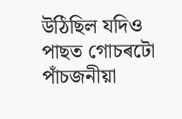উঠিছিল যদিও পাছত গোচৰটো পাঁচজনীয়া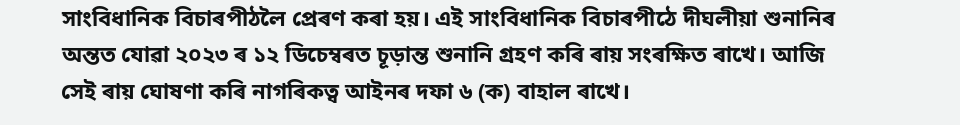সাংবিধানিক বিচাৰপীঠলৈ প্ৰেৰণ কৰা হয়। এই সাংবিধানিক বিচাৰপীঠে দীঘলীয়া শুনানিৰ অন্তত যোৱা ২০২৩ ৰ ১২ ডিচেম্বৰত চূড়ান্ত শুনানি গ্ৰহণ কৰি ৰায় সংৰক্ষিত ৰাখে। আজি সেই ৰায় ঘোষণা কৰি নাগৰিকত্ব আইনৰ দফা ৬ (ক) বাহাল ৰাখে।